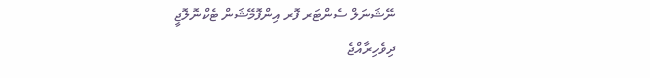ނޭޝަނަލް ސެންޓަރ ފޮރ އިންފޮމޭޝަން ޓެކްނޮލޮޖީ
ދިވެހިރާއްޖެ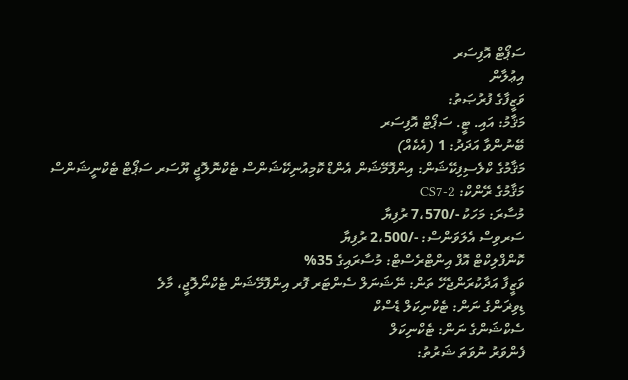ސަޕޯޓް އޮފިސަރ
އިޢުލާން
ވަޒީފާގެ ފުރުޞަތު:
މަޤާމު: އައި. ޓީ. ސަޕޯޓް އޮފިސަރ
ބޭނުންވާ އަދަދު: 1 (އެކެއް)
މަޤާމުގެ ކްލެސިފިކޭޝަން: އިންފޮމޭޝަން އެންޑް ކޮމިއުނިކޭޝަންސް ޓެކްނޮލޮޖީ ޔޫސަރ ސަޕޯޓް ޓެކްނީޝަންސް
މަޤާމުގެ ރޭންކް: CS7-2
މުސާރަ: މަހަކު -/7،570 ރުފިޔާ
ސަރވިސް އެލަވަންސް: -/2،500 ރުފިޔާ
ކޮންފްލިކްޓް އޮފް އިންޓްރެސްޓް: މުސާރައިގެ 35%
ވަޒީފާ އަދާކުރަންޖެހޭ ތަން: ނޭޝަނަލް ސެންޓަރ ފޮރ އިންފޮމޭޝަން ޓެކްނޯލޮޖީ، މާލެ
ޑިވިޜަންގެ ނަން: ޓެކްނިކަލް ޑެސްކް
ސެކްޝަންގެ ނަން: ޓެކްނިކަލް
ފެންވަރު ނުވަތަ ޝަރުތު: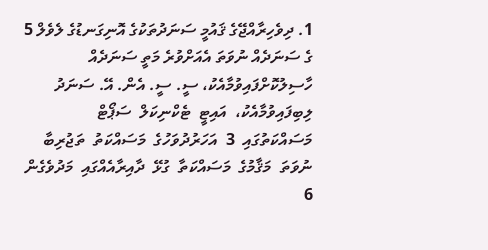1. ދިވެހިރާއްޖޭގެ ޤައުމީ ސަނަދުތަކުގެ އޮނިގަނޑުގެ ލެވެލް 5 ގެ ސަނަދެއް ނުވަތަ އެއަށްވުރެ މަތީ ސަނަދެއް ހާސިލުކޮށްފައިވުމާއެކު، ސީ. ސީ. އެން. އޭ. ސަނަދު  ލިބިފައިވުމާއެކު،  އައިޓީ  ޓެކްނިކަލް  ސަޕޯޓް  މަސައްކަތުގައި  3  އަހަރުދުވަހުގެ  މަސައްކަތު  ތަޖުރިބާ  ނުވަތަ  މަޤާމުގެ  މަސައްކަތާ  ގުޅޭ  ދާއިރާއެއްގައި  މަދުވެގެން  6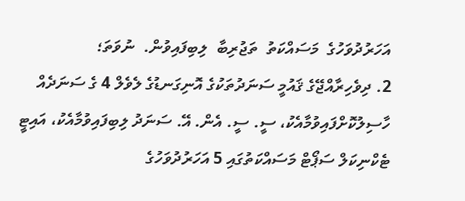އަހަރުދުވަހުގެ  މަސައްކަތު  ތަޖުރިބާ  ލިބިފައިވުން.  ނުވަތަ؛
2. ދިވެހިރާއްޖޭގެ ޤައުމީ ސަނަދުތަކުގެ އޮނިގަނޑުގެ ލެވެލް 4 ގެ ސަނަދެއް ހާސިލުކޮށްފައިވުމާއެކު، ސީ. ސީ. އެން. އޭ. ސަނަދު ލިބިފައިވުމާއެކު، އައިޓީ ޓެކްނިކަލް ސަޕޯޓް މަސައްކަތުގައި 5 އަހަރުދުވަހުގެ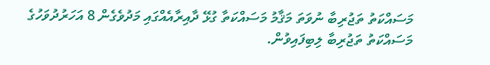މަސައްކަތު ތަޖުރިބާ ނުވަތަ މަޤާމު މަސައްކަތާ ގުޅޭ ދާއިރާއެއްގައި މަދުވެގެން 8 އަހަރުދުވަހުގެ މަސައްކަތު ތަޖުރިބާ ލިބިފައިވުން.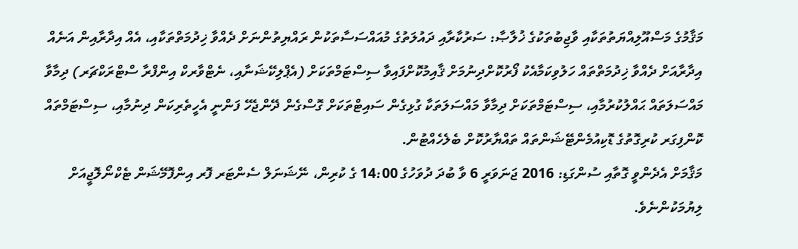މަޤާމުގެ މަސްއޫލިއްޔަތުތަކާއި ވާޖިބުތަކުގެ ޚުލާޞާ: ސަރުކާރާއި ދައުލަތުގެ މުއައްސަސާތަކުން ރައްޔިތުންނަށް ދެއްވާ ޚިދުމަތްތަކާއި، އެއް އިދާރާއިން އަނެއް އިދާރާއަށް ދެއްވާ ޚިދުމަތްތައް ހަލުވިކަމާއެކު ފޯރުކޮށްދިނުމަށް ޤާއިމުކޮށްފައިވާ ސިސްޓަމްތަކަށް (އެޕްލިކޭޝަނާއި، ނެޓްވާރކް އިންފްރާ ސްޓްރަކްޗަރ) ދިމާވާ މައްސަލަތައް ޙައްލުކުރުމާއި، ސިސްޓަމްތަކަށް ދިމާވާ މައްސަލަތަކާ ގުޅިގެން ސައިޓްތަކަށް ގޮސްގެން ދޭންޖެހޭ ފަންނީ އެހީތެރިކަން ދިނުމާއި، ސިސްޓަމްތައް ކޮންފިގަރ ކުރިގޮތުގެ ޑޮކިއުމެންޓޭޝަންތައް ތައްޔާރުކޮށް ބެލެހެއްޓުން.
މަޤާމަށް އެދެންވީ ގޮތާއި ސުންގަޑި: 2016 ޖަނަވަރީ 6 ވާ ބުދަ ދުވަހުގެ 14:00 ގެ ކުރިން، ނޭޝަނަލް ސެންޓަރ ފޮރ އިންފޮމޭޝަން ޓެކްނޯލޮޖީއަށް ލިޔުމަކުންނެވެ.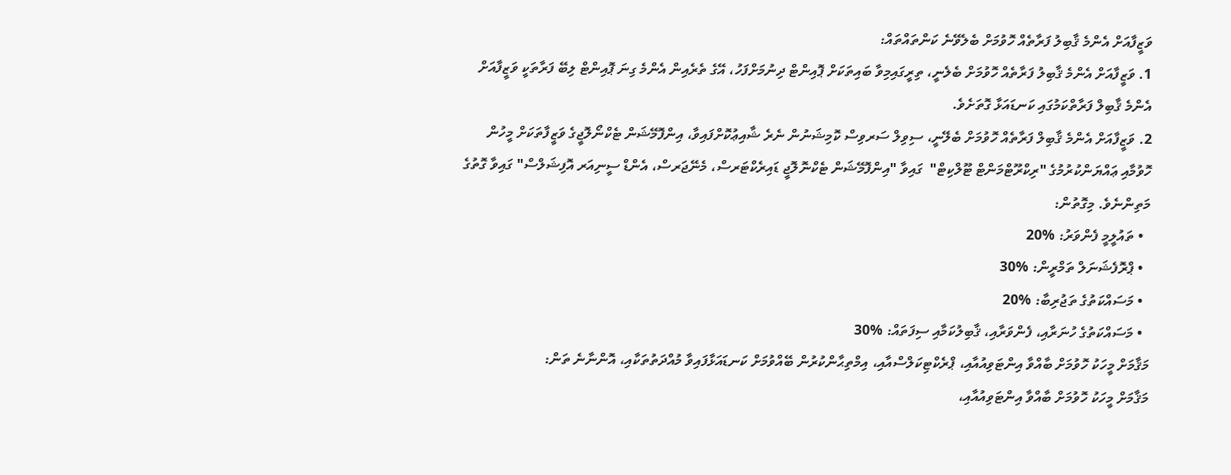ވަޒީފާއަށް އެންމެ ޤާބިލު ފަރާތެއް ހޮވުމަށް ބެލެވޭނެ ކަންތައްތައް:
1. ވަޒީފާއަށް އެންމެ ޤާބިލު ފަރާތެއް ހޮވުމަށް ބެލެނީ، ތިރީގައިމިވާ ބައިތަކަށް ޕޮއިންޓް ދިނުމަށްފަހު، އޭގެ ތެރެއިން އެންމެ ގިނަ ޕޮއިންޓް ލިބޭ ފަރާތަކީ ވަޒީފާއަށް އެންމެ ޤާބިލް ފަރާތްކަމުގައި ކަނޑައަޅާ ގޮތަށެވެ.
2. ވަޒީފާއަށް އެންމެ ޤާބިލް ފަރާތެއް ހޮވުމަށް ބެލޭނީ، ސިވިލް ސަރވިސް ކޮމިޝަނުން ނެރެ ޝާއިޢުކޮށްފައިވާ، އިންފޮމޭޝަން ޓެކްނޯލޮޖީގެ ވަޒީފާތަކަށް މީހުން ހޮވުމާއި ޢައްޔަންކުރުމުގެ "ރިކްރޫޓްމަންޓް ޓޫލްކިޓް"  ގައިވާ "އިންފޮމޭޝަން ޓެކްނޮލޮޖީ ޑައިރެކްޓަރސް، މެނޭޖަރސް، އެންޑް ސީނިއަރ އޮފިޝަލްސް" ގައިވާ ގޮތުގެ މަތިންނެވެ. މިގޮތުން:
  • ތައުލީމީ ފެންވަރު: %20
  • ޕްރޮފެޝަނަލް ތަމްރީން: %30
  • މަސައްކަތުގެ ތަޖުރިބާ: %20
  • މަސައްކަތުގެ ހުނަރާއި، ފެންވަރާއި، ޤާބިލުކަމާއި ސިފަތައް: %30
މަޤާމަށް މީހަކު ހޮވުމަށް ބާއްވާ އިންޓަވިއުއާއި، ޕްރެކްޓިކަލްސްއާއި، އިމްތިޙާންކުރުން ބޭއްވުމަށް ކަނޑައަޅާފައިވާ މުއްދަތުތަކާއި، އޮންނާނެ ތަން:
މަޤާމަށް މީހަކު ހޮވުމަށް ބާއްވާ އިންޓަވިއުއާއި،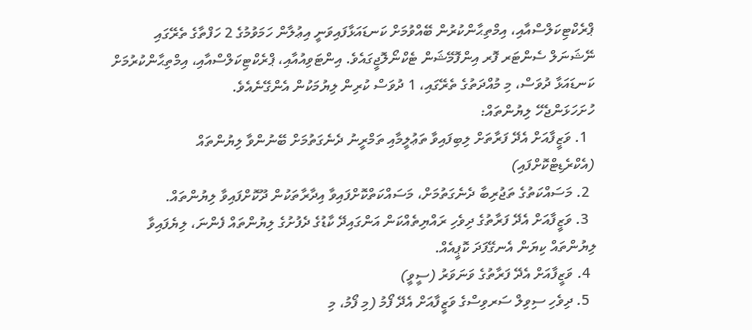ޕްރެކްޓިކަލްސްއާއި، އިމްތިޙާންކުރުން ބޭއްވުމަށް ކަނޑައަޅާފައިވަނީ އިޢުލާން ހަމަވުމުގެ 2 ހަފްތާގެ ތެރޭގައި ނޭޝަނަލް ސެންޓަރ ފޮރ އިންފޮމޭޝަން ޓެކްނޯލޮޖީގައެވެ. އިންޓަވިއުއާއި، ޕްރެކްޓިކަލްސްއާއި، އިމްތިޙާންކުރުމަށް ކަނޑައަޅާ ދުވަސް، މި މުއްދަތުގެ ތެރޭގައި، 1 ދުވަސް ކުރިން ލިޔުމަކުން އެންގޭނެއެވެ.
ހުށަހަޅަންޖެހޭ ލިޔުންތައް:
  1. ވަޒީފާއަށް އެދޭ ފަރާތަށް ލިބިފައިވާ ތަޢުލީމާއި ތަމްރީނު ދެނެގަތުމަށް ބޭނުންވާ ލިޔުންތައް (އެކްރެޑިޓްކޮށްފައި)
  2. މަސައްކަތުގެ ތަޖުރިބާ ދެނެގަތުމަށް، މަސައްކަތްކޮށްފައިވާ އިދާރާތަކުން ދޫކޮށްފައިވާ ލިޔުންތައް.
  3. ވަޒީފާއަށް އެދޭ ފަރާތުގެ ދިވެހި ރައްޔިތެއްކަން އަންގައިދޭ ކާޑުގެ ދެފުށުގެ ލިޔުންތައް ފެންނަ، ލިޔެފައިވާ ލިޔުންތައް ކިޔަން އެނގޭފަދަ ކޮޕީއެއް.
  4. ވަޒީފާއަށް އެދޭ ފަރާތުގެ ވަނަވަރު (ސީވީ)
  5. ދިވެހި ސިވިލް ސަރވިސްގެ ވަޒީފާއަށް އެދޭ ފޯމު (މި ފޯމު، މި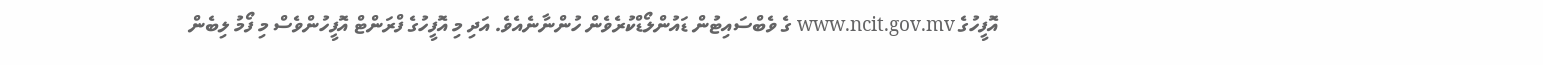އޮފީހުގެ www.ncit.gov.mv ގެ ވެބްސައިޓުން ޑައުންލޯޑްކުރެވެން ހުންނާނެއެވެ. އަދި މި އޮފީހުގެ ފްރަންޓް އޮފީހުންވެސް މި ފޯމު ލިބެން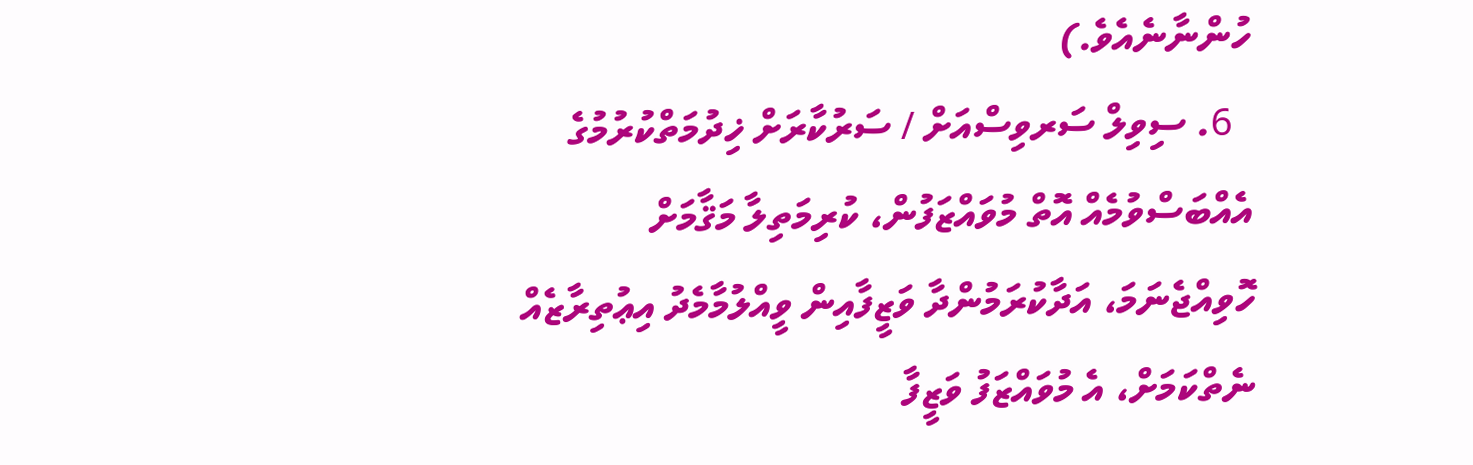ހުންނާނެއެވެ.)
  6. ސިވިލް ސަރވިސްއަށް / ސަރުކާރަށް ޚިދުމަތްކުރުމުގެ އެއްބަސްވުމެއް އޮތް މުވައްޒަފުން، ކުރިމަތިލާ މަޤާމަށް ހޮވިއްޖެނަމަ، އަދާކުރަމުންދާ ވަޒީފާއިން ވީއްލުމާމެދު އިޢުތިރާޒެއް ނެތްކަމަށް، އެ މުވައްޒަފު ވަޒީފާ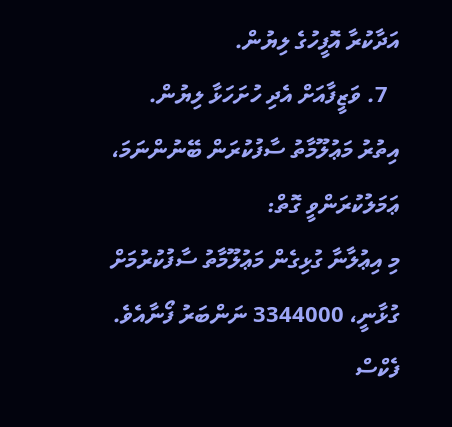އަދާކުރާ އޮފީހުގެ ލިޔުން.
  7. ވަޒީފާއަށް އެދި ހުށަހަޅާ ލިޔުން.
އިތުރު މަޢުލޫމާތު ސާފުކުރަން ބޭނުންނަމަ، ޢަމަލުކުރަންވީ ގޮތް:
މި އިޢުލާނާ ގުޅިގެން މަޢުލޫމާތު ސާފުކުރުމަށް ގުޅާނީ، 3344000 ނަންބަރު ފޯނާއެވެ. ފެކްސް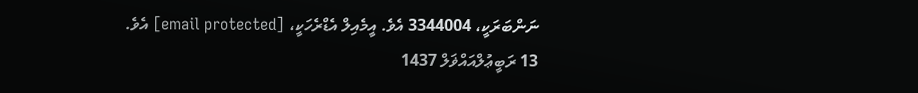ނަންބަރަކީ، 3344004 އެވެ. އީމެއިލް އެޑްރެހަކީ، [email protected] އެވެ.
13 ރަބީޢުލްއައްޥަލް 1437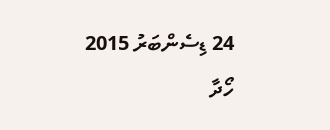24 ޑިސެންބަރު 2015
ހޯދާ